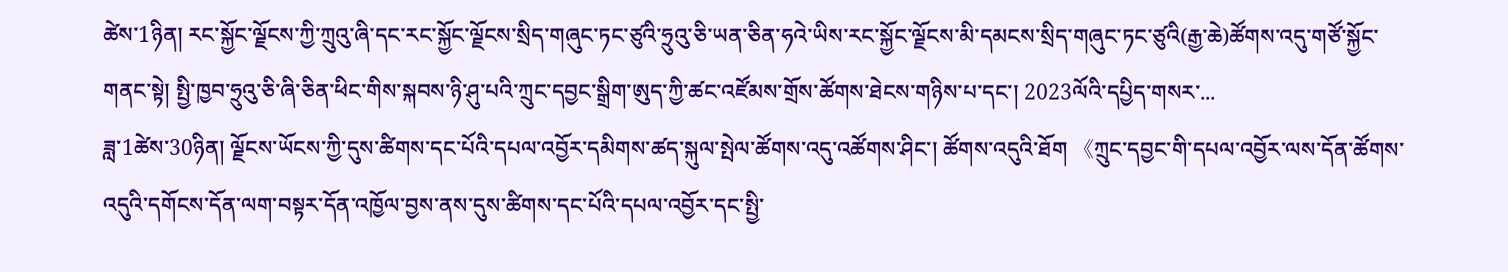ཚེས་1ཉིན། རང་སྐྱོང་ལྗོངས་ཀྱི་ཀྲུའུ་ཞི་དང་རང་སྐྱོང་ལྗོངས་སྲིད་གཞུང་ཏང་ཙུའི་ཧྲུའུ་ཅི་ཡན་ཅིན་ཧའེ་ཡིས་རང་སྐྱོང་ལྗོངས་མི་དམངས་སྲིད་གཞུང་ཏང་ཙུའི(རྒྱ་ཆེ)ཚོགས་འདུ་གཙོ་སྐྱོང་གནང་སྟེ། སྤྱི་ཁྱབ་ཧྲུའུ་ཅི་ཞི་ཅིན་ཕིང་གིས་སྐབས་ཉི་ཤུ་པའི་ཀྲུང་དབྱང་སྒྲིག་ཨུད་ཀྱི་ཚང་འཛོམས་གྲོས་ཚོགས་ཐེངས་གཉིས་པ་དང་། 2023ལོའི་དཔྱིད་གསར་...
ཟླ་1ཚེས་30ཉིན། ལྗོངས་ཡོངས་ཀྱི་དུས་ཚིགས་དང་པོའི་དཔལ་འབྱོར་དམིགས་ཚད་སྐུལ་སྤེལ་ཚོགས་འདུ་འཚོགས་ཤིང་། ཚོགས་འདུའི་ཐོག 《ཀྲུང་དབྱང་གི་དཔལ་འབྱོར་ལས་དོན་ཚོགས་འདུའི་དགོངས་དོན་ལག་བསྟར་དོན་འཁྱོལ་བྱས་ནས་དུས་ཚིགས་དང་པོའི་དཔལ་འབྱོར་དང་སྤྱི་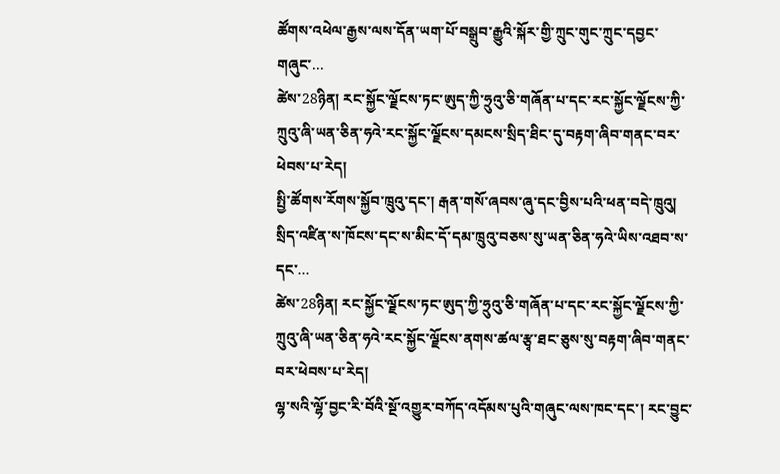ཚོགས་འཕེལ་རྒྱས་ལས་དོན་ཡག་པོ་བསྒྲུབ་རྒྱུའི་སྐོར་གྱི་ཀྲུང་གུང་ཀྲུང་དབྱང་གཞུང་...
ཚེས་28ཉིན། རང་སྐྱོང་ལྗོངས་ཏང་ཨུད་ཀྱི་ཧྲུའུ་ཅི་གཞོན་པ་དང་རང་སྐྱོང་ལྗོངས་ཀྱི་ཀྲུའུ་ཞི་ཡན་ཅིན་ཧའེ་རང་སྐྱོང་ལྗོངས་དམངས་སྲིད་ཐིང་དུ་བརྟག་ཞིབ་གནང་བར་ཕེབས་པ་རེད།
སྤྱི་ཚོགས་རོགས་སྐྱོབ་ཁྲུའུ་དང་། རྒན་གསོ་ཞབས་ཞུ་དང་བྱིས་པའི་ཕན་བདེ་ཁྲུའུ། སྲིད་འཛིན་ས་ཁོངས་དང་ས་མིང་དོ་དམ་ཁྲུའུ་བཅས་སུ་ཡན་ཅིན་ཧའེ་ཡིས་འཐབ་ས་དང་...
ཚེས་28ཉིན། རང་སྐྱོང་ལྗོངས་ཏང་ཨུད་ཀྱི་ཧྲུའུ་ཅི་གཞོན་པ་དང་རང་སྐྱོང་ལྗོངས་ཀྱི་ཀྲུའུ་ཞི་ཡན་ཅིན་ཧའེ་རང་སྐྱོང་ལྗོངས་ནགས་ཚལ་རྩྭ་ཐང་ཅུས་སུ་བརྟག་ཞིབ་གནང་བར་ཕེབས་པ་རེད།
ལྷ་སའི་ལྷོ་བྱང་རི་བོའི་སྔོ་འགྱུར་བཀོད་འདོམས་པུའི་གཞུང་ལས་ཁང་དང་། རང་བྱུང་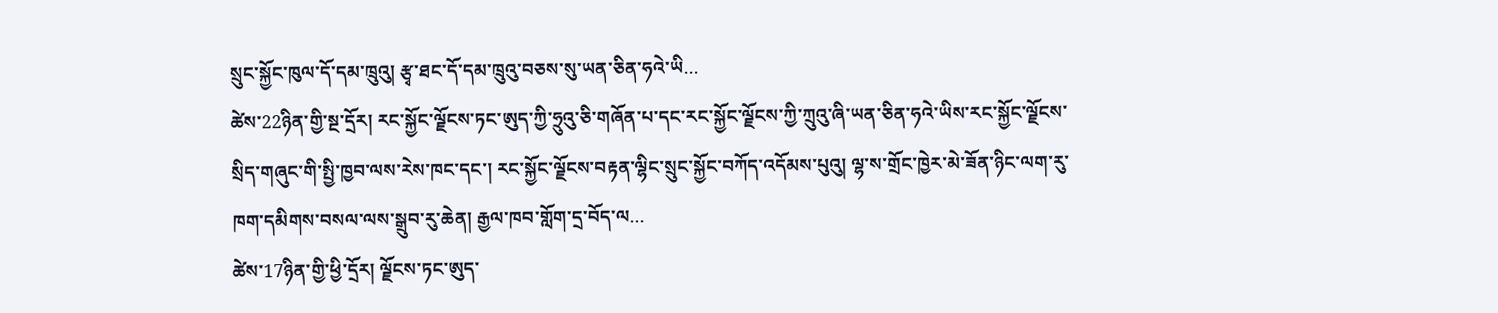སྲུང་སྐྱོང་ཁུལ་དོ་དམ་ཁྲུའུ། རྩྭ་ཐང་དོ་དམ་ཁྲུའུ་བཅས་སུ་ཡན་ཅིན་ཧའེ་ཡི...
ཚེས་22ཉིན་གྱི་སྔ་དྲོར། རང་སྐྱོང་ལྗོངས་ཏང་ཨུད་ཀྱི་ཧྲུའུ་ཅི་གཞོན་པ་དང་རང་སྐྱོང་ལྗོངས་ཀྱི་ཀྲུའུ་ཞི་ཡན་ཅིན་ཧའེ་ཡིས་རང་སྐྱོང་ལྗོངས་སྲིད་གཞུང་གི་སྤྱི་ཁྱབ་ལས་རེས་ཁང་དང་། རང་སྐྱོང་ལྗོངས་བརྟན་ལྷིང་སྲུང་སྐྱོང་བཀོད་འདོམས་པུའུ། ལྷ་ས་གྲོང་ཁྱེར་མེ་ཟོན་ཉིང་ལག་རུ་ཁག་དམིགས་བསལ་ལས་སྒྲུབ་རུ་ཆེན། རྒྱལ་ཁབ་གློག་དྲ་བོད་ལ...
ཚེས་17ཉིན་གྱི་ཕྱི་དྲོར། ལྗོངས་ཏང་ཨུད་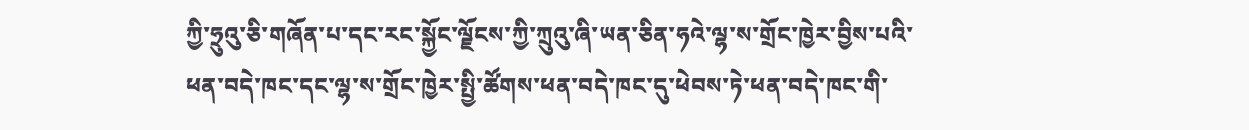ཀྱི་ཧྲུའུ་ཅི་གཞོན་པ་དང་རང་སྐྱོང་ལྗོངས་ཀྱི་ཀྲུའུ་ཞི་ཡན་ཅིན་ཧའེ་ལྷ་ས་གྲོང་ཁྱེར་བྱིས་པའི་ཕན་བདེ་ཁང་དང་ལྷ་ས་གྲོང་ཁྱེར་སྤྱི་ཚོགས་ཕན་བདེ་ཁང་དུ་ཕེབས་ཏེ་ཕན་བདེ་ཁང་གི་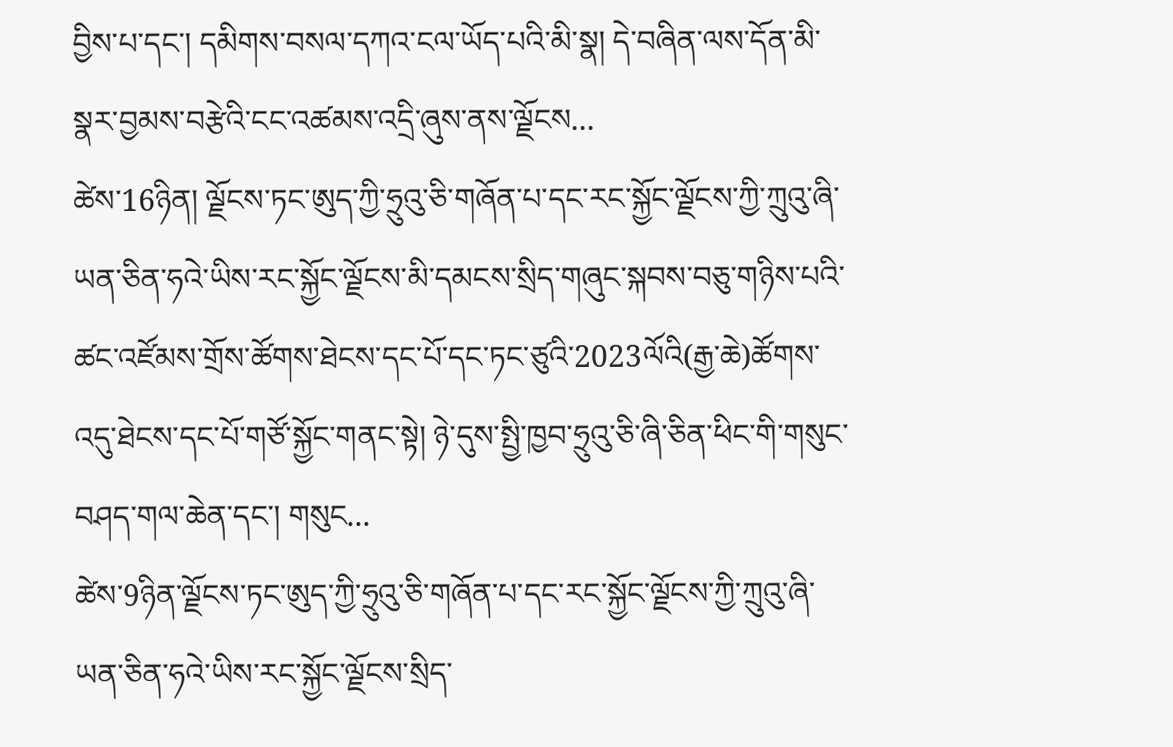བྱིས་པ་དང་། དམིགས་བསལ་དཀའ་ངལ་ཡོད་པའི་མི་སྣ། དེ་བཞིན་ལས་དོན་མི་སྣར་བྱམས་བརྩེའི་ངང་འཚམས་འདྲི་ཞུས་ནས་ལྗོངས...
ཚེས་16ཉིན། ལྗོངས་ཏང་ཨུད་ཀྱི་ཧྲུའུ་ཅི་གཞོན་པ་དང་རང་སྐྱོང་ལྗོངས་ཀྱི་ཀྲུའུ་ཞི་ཡན་ཅིན་ཧའེ་ཡིས་རང་སྐྱོང་ལྗོངས་མི་དམངས་སྲིད་གཞུང་སྐབས་བཅུ་གཉིས་པའི་ཚང་འཛོམས་གྲོས་ཚོགས་ཐེངས་དང་པོ་དང་ཏང་ཙུའི་2023ལོའི(རྒྱ་ཆེ)ཚོགས་འདུ་ཐེངས་དང་པོ་གཙོ་སྐྱོང་གནང་སྟེ། ཉེ་དུས་སྤྱི་ཁྱབ་ཧྲུའུ་ཅི་ཞི་ཅིན་ཕིང་གི་གསུང་བཤད་གལ་ཆེན་དང་། གསུང...
ཚེས་9ཉིན་ལྗོངས་ཏང་ཨུད་ཀྱི་ཧྲུའུ་ཅི་གཞོན་པ་དང་རང་སྐྱོང་ལྗོངས་ཀྱི་ཀྲུའུ་ཞི་ཡན་ཅིན་ཧའེ་ཡིས་རང་སྐྱོང་ལྗོངས་སྲིད་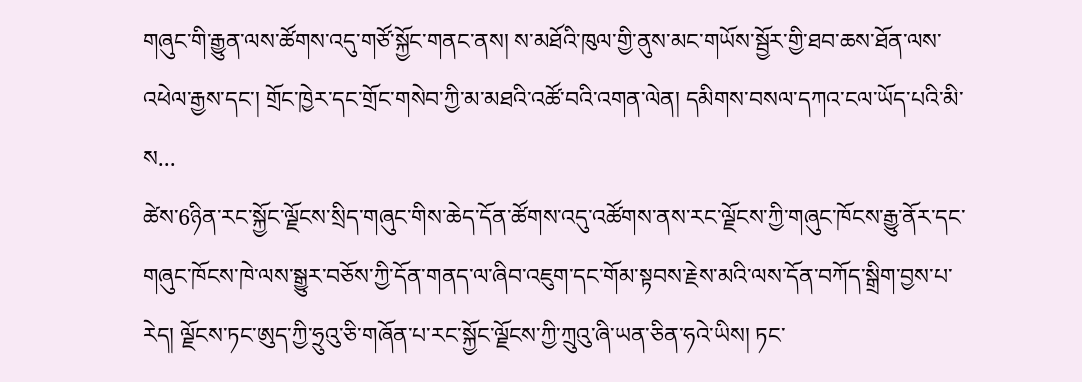གཞུང་གི་རྒྱུན་ལས་ཚོགས་འདུ་གཙོ་སྐྱོང་གནང་ནས། ས་མཐོའི་ཁུལ་གྱི་ནུས་མང་གཡོས་སྦྱོར་གྱི་ཐབ་ཆས་ཐོན་ལས་འཕེལ་རྒྱས་དང་། གྲོང་ཁྱེར་དང་གྲོང་གསེབ་ཀྱི་མ་མཐའི་འཚོ་བའི་འགན་ལེན། དམིགས་བསལ་དཀའ་ངལ་ཡོད་པའི་མི་ས...
ཚེས་6ཉིན་རང་སྐྱོང་ལྗོངས་སྲིད་གཞུང་གིས་ཆེད་དོན་ཚོགས་འདུ་འཚོགས་ནས་རང་ལྗོངས་ཀྱི་གཞུང་ཁོངས་རྒྱུ་ནོར་དང་གཞུང་ཁོངས་ཁེ་ལས་སྒྱུར་བཅོས་ཀྱི་དོན་གནད་ལ་ཞིབ་འཇུག་དང་གོམ་སྟབས་རྗེས་མའི་ལས་དོན་བཀོད་སྒྲིག་བྱས་པ་རེད། ལྗོངས་ཏང་ཨུད་ཀྱི་ཧྲུའུ་ཅི་གཞོན་པ་རང་སྐྱོང་ལྗོངས་ཀྱི་ཀྲུའུ་ཞི་ཡན་ཅིན་ཧའེ་ཡིས། ཏང་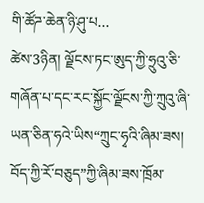གི་ཚོཌ་ཆེན་ཉི་ཤུ་པ...
ཚེས་3ཉིན། ལྗོངས་ཏང་ཨུད་ཀྱི་ཧྲུའུ་ཅི་གཞོན་པ་དང་རང་སྐྱོང་ལྗོངས་ཀྱི་ཀྲུའུ་ཞི་ཡན་ཅིན་ཧའེ་ཡིས“ཀྲུང་ཧྭའི་ཞིམ་ཟས། བོད་ཀྱི་རོ་བཅུད”ཀྱི་ཞིམ་ཟས་ཁྲོམ་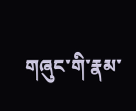གཞུང་གི་རྣམ་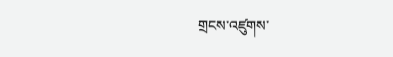གྲངས་འཛུགས་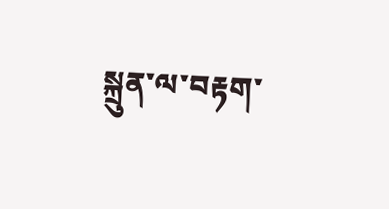སྐྲུན་ལ་བརྟག་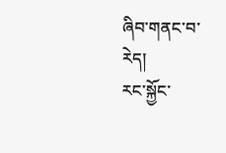ཞིབ་གནང་བ་རེད།
རང་སྐྱོང་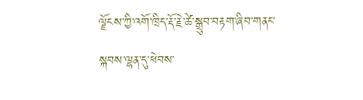ལྗོངས་ཀྱི་འགོ་ཁྲིད་རྡོ་རྗེ་ཚེ་སྒྲུབ་བརྟག་ཞིབ་གནང་སྐབས་ལྷན་དུ་ཕེབས་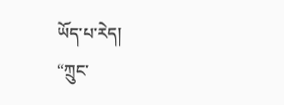ཡོད་པ་རེད།
“ཀྲུང་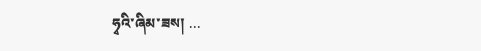ཧྭའི་ཞིམ་ཟས། ...